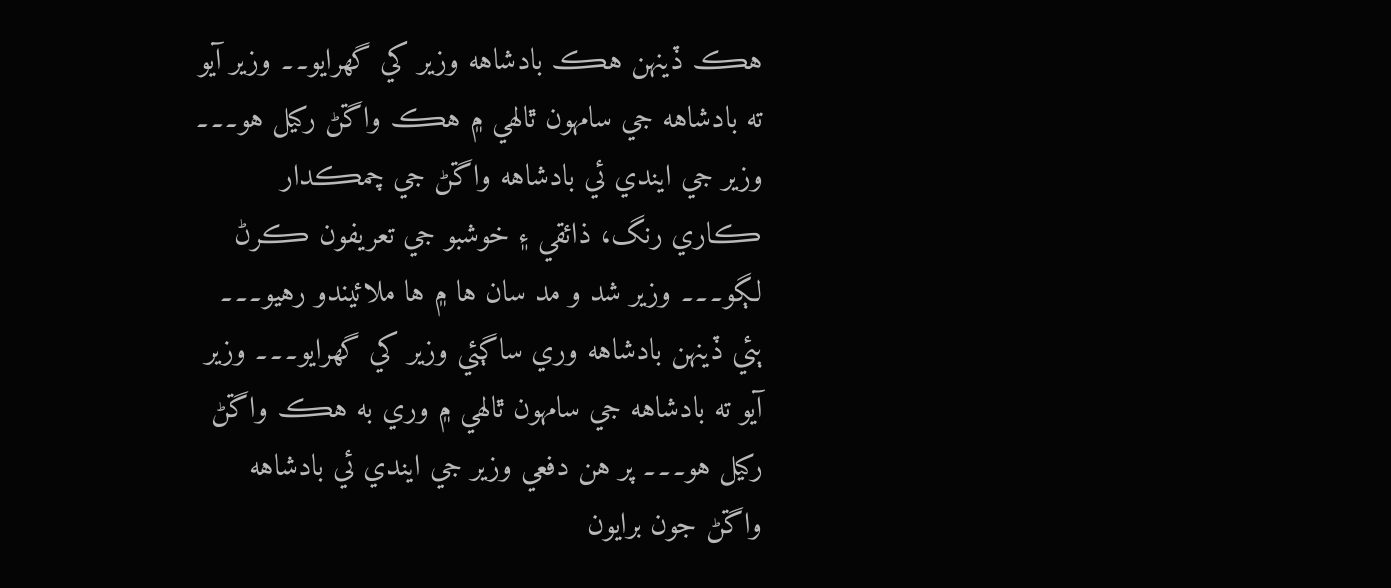هڪ ڏينهن هڪ بادشاهه وزير کي گهرايو۔۔ وزير آيو ته بادشاهه جي سامهون ٿالهي ۾ هڪ واڱڻ رکيل هو۔۔۔ وزير جي ايندي ئي بادشاهه واڱڻ جي چمڪدار ڪاري رنگ، ذائقي ۽ خوشبو جي تعريفون ڪرڻ لڳو۔۔۔ وزير شد و مد سان ها ۾ ها ملائيندو رهيو۔۔۔ ٻئي ڏينهن بادشاهه وري ساڳئي وزير کي گهرايو۔۔۔ وزير آيو ته بادشاهه جي سامهون ٿالهي ۾ وري به هڪ واڱڻ رکيل هو۔۔۔ پر هن دفعي وزير جي ايندي ئي بادشاهه واڱڻ جون برايون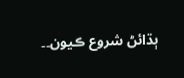ٻڌائڻ شروع ڪيون۔۔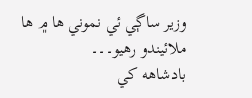وزير ساڳي ئي نموني ها ۾ ها ملائيندو رهيو۔۔۔
بادشاهه کي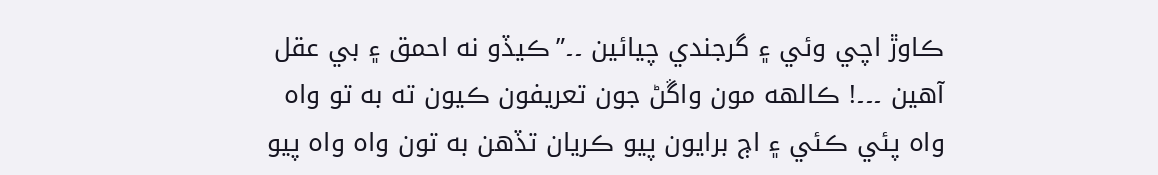ڪاوڙ اچي وئي ۽ گرجندي چيائين ۔۔”ڪيڏو نه احمق ۽ بي عقل آهين ۔۔۔! ڪالهه مون واڱڻ جون تعريفون ڪيون ته به تو واه واه پئي ڪئي ۽ اڄ برايون پيو ڪريان تڏهن به تون واه واه پيو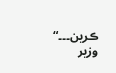ڪرين۔۔۔“
وزير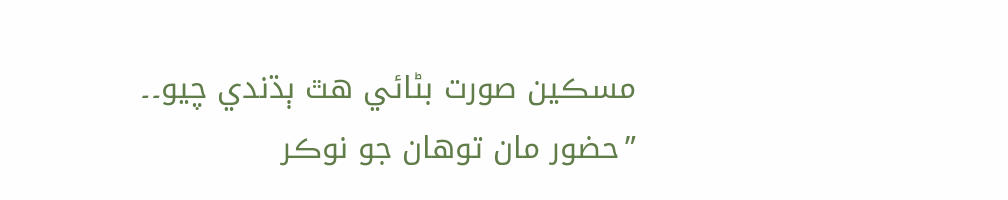مسڪين صورت بڻائي هٿ ٻڌندي چيو۔۔
”حضور مان توهان جو نوڪر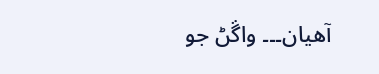آهيان۔۔۔ واڱڻ جو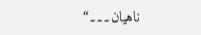ناهيان۔۔۔“